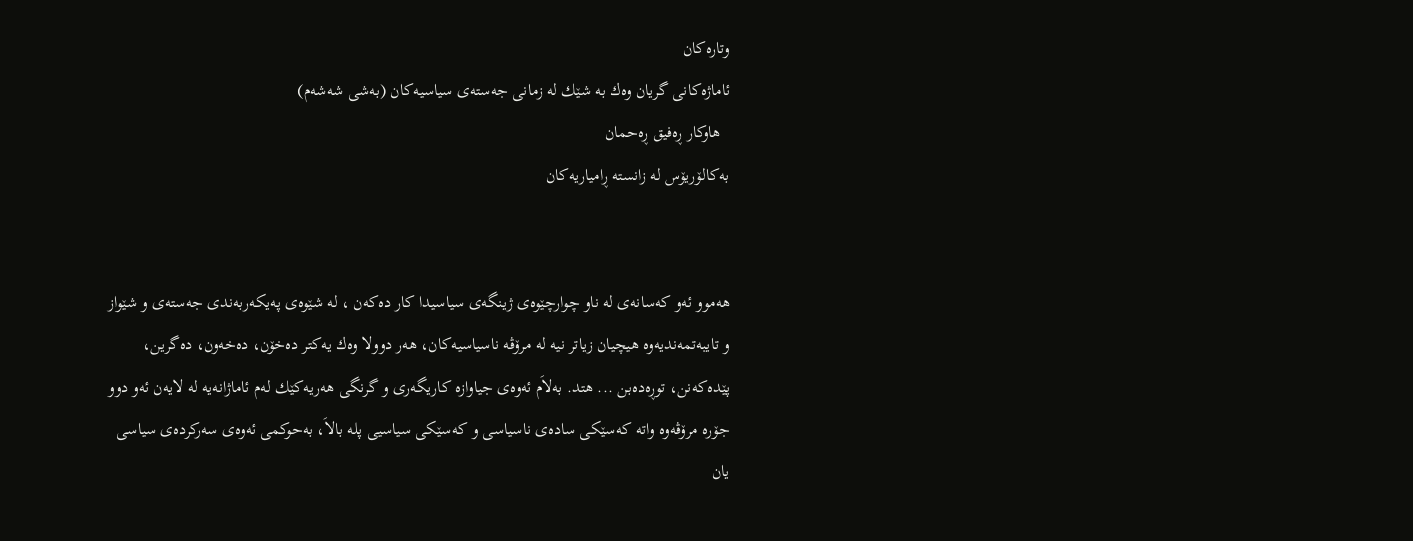وتاره‌كان
ئاماژه‌كانی‌ گریان وه‌ك به‌ شێك له‌ زمانی‌ جه‌سته‌ی‌ سیاسیه‌كان (به‌شی‌ شه‌شه‌م)
  هاوكار ڕه‌فیق ڕه‌حمان
به‌كالۆریۆس له‌ زانسته‌ ڕامیاریه‌كان


هه‌موو ئه‌و كه‌سانه‌ی‌ له‌ ناو چوارچێوه‌ی‌ ژینگه‌ی‌ سیاسیدا كار ده‌كه‌ن ، له‌ شێوه‌ی‌ په‌یكه‌ربه‌ندی‌ جه‌سته‌ی‌ و شێواز و تایبه‌تمه‌ندیه‌وه‌ هیچیان زیاتر نیه‌ له‌ مرۆڤه‌ ناسیاسیه‌كان، هه‌ر دوولا وه‌ك یه‌كتر ده‌خۆن، ده‌خه‌ون، ده‌گرین، پێده‌كه‌نن، توڕه‌ده‌بن ... هتد. به‌لاَم ئه‌وه‌ی‌ جیاوازه‌ كاریگه‌ری‌ و گرنگی‌ هه‌ریه‌كێك له‌م ئاماژانه‌یه‌ له‌ لایه‌ن ئه‌و دوو جۆره‌ مرۆڤه‌وه‌ واته‌ كه‌سێكی‌ ساده‌ی‌ ناسیاسی‌ و كه‌سێكی‌ سیاسیی‌ پله‌ بالاَ، به‌حوكمی‌ ئه‌وه‌ی‌ سه‌ركرده‌ی‌ سیاسی‌ یان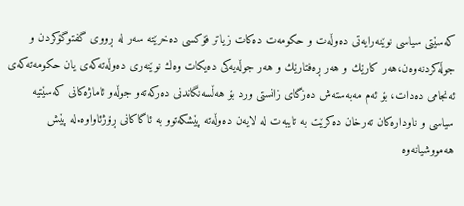كه‌سێتی‌ سیاسی‌ نوێنه‌رایه‌تی‌ ده‌وڵه‌ت و حكومه‌ت ده‌كات زیاتر فۆكسی‌ ده‌خرێته‌ سه‌ر له‌ ڕووی‌ گفتوگۆكردن و جوڵه‌كردنه‌وه‌ن،هه‌ر كارێك و هه‌ر ڕه‌فتارێك و هه‌ر جوڵه‌یه‌كی‌ ده‌یكات وه‌ك نوێنه‌ری‌ ده‌وڵه‌ته‌كه‌ی‌ یان حكومه‌ته‌كه‌ی‌ ئه‌نجامی‌ ده‌دات، بۆ ئه‌م مه‌به‌سته‌ش ده‌زگای‌ زانستی‌ ورد بۆ هه‌ڵسه‌نگاندنی‌ ده‌ركه‌ته‌و جوڵه‌و ئاماژه‌كانی‌ كه‌سێتیه‌ سیاسی‌ و ناوداره‌كان ته‌رخان ده‌كرێت به‌ تایبه‌ت له‌ لایه‌ن ده‌وڵه‌ته‌ پێشكه‌توو به‌ ئاگاكانی‌ ڕۆژئاواوه‌.له‌ پێش هه‌مووشیانه‌وه‌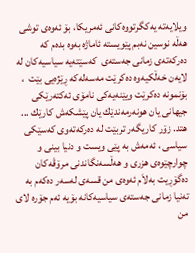ویلایه‌ته‌ یه‌كگرتووه‌كانی‌ ئه‌مریكا، بۆ ئه‌وه‌ی‌ توشی‌ هه‌ڵه‌ نوسین نه‌بم پێویسته‌ ئاماژه‌ به‌وه‌ بده‌م كه‌ ده‌ركه‌ته‌ی‌ زمانی‌ جه‌سته‌ی‌  كه‌سێته‌یه‌ سیاسیه‌كان له‌ لایه‌ن خه‌ڵكیه‌وه‌ ده‌كرێت مه‌سه‌له‌كه‌ ڕێژه‌یی‌ بێت  ، بۆنمونه‌ ده‌كرێت ویێنه‌یه‌كی‌ نامۆی‌ ئه‌كته‌رێكی‌ جیهانی‌ یان هونه‌رمه‌ندێك یان پێشكه‌ش كارێك ... هتد. زۆر كاریگه‌ر تربێت له‌ ده‌ركه‌ته‌وی‌ كه‌سێكی‌ سیاسی ، ئه‌مه‌ش به‌ پێی‌ ویست و دنیا بینی‌ و چوارچێوه‌ی‌ هزری‌ و هه‌ڵسه‌نگاندنی‌ مرۆڤه‌كان ده‌گۆڕیت به‌لاَم ئه‌وه‌ی‌ من قسه‌ی‌ له‌سه‌ر ده‌كه‌م به‌ ته‌نیا زمانی‌ جه‌سته‌ی‌ سیاسیه‌كانه‌ بۆیه‌ ئه‌م جۆره‌ لای‌ من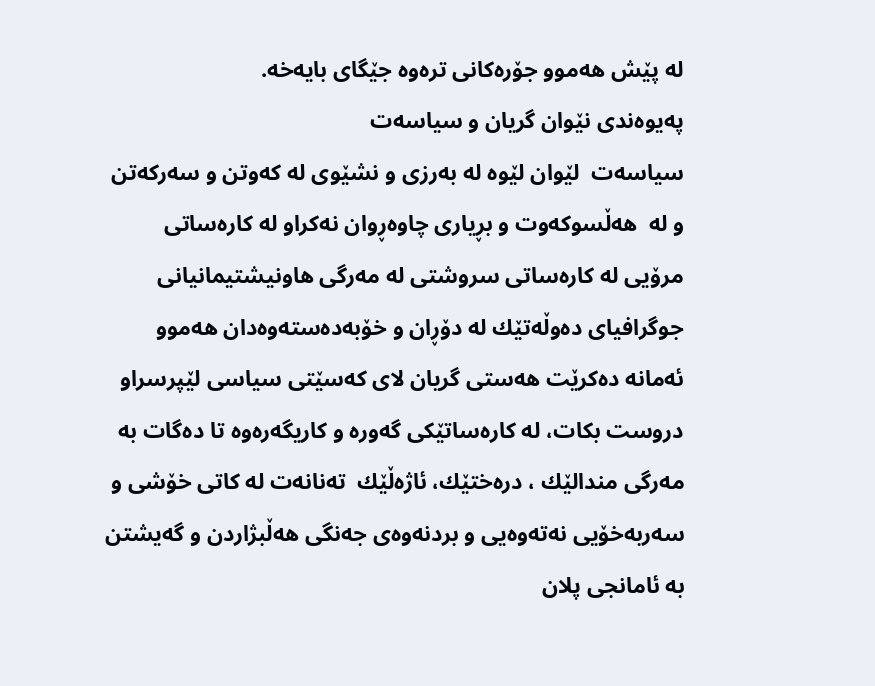له‌ پێش هه‌موو جۆره‌كانی‌ تره‌وه‌ جێگای‌ بایه‌خه‌.
په‌یوه‌ندی‌ نێوان گریان و سیاسه‌ت
سیاسه‌ت  لێوان لێوه‌ له‌ به‌رزی‌ و نشێوی‌ له‌ كه‌وتن و سه‌ركه‌تن و له‌  هه‌ڵسوكه‌وت و بڕیاری‌ چاوه‌ڕوان نه‌كراو له‌ كاره‌ساتی‌ مرۆیی‌ له‌ كاره‌ساتی‌ سروشتی‌ له‌ مه‌رگی‌ هاونیشتیمانیانی‌ جوگرافیای‌ ده‌وڵه‌تێك له‌ دۆڕان و خۆبه‌ده‌سته‌وه‌دان هه‌موو ئه‌مانه‌ ده‌كرێت هه‌ستی‌ گریان لای‌ كه‌سێتی‌ سیاسی‌ لێپرسراو دروست بكات، له‌ كاره‌ساتێكی‌ گه‌وره‌ و كاریگه‌ره‌وه‌ تا ده‌گات به‌ مه‌رگی‌ مندالێك ، دره‌ختێك، ئاژه‌ڵێك  ته‌نانه‌ت له‌ كاتی‌ خۆشی‌ و سه‌ربه‌خۆیی‌ نه‌ته‌وه‌یی و بردنه‌وه‌ی‌ جه‌نگی‌ هه‌ڵبژاردن و گه‌یشتن به‌ ئامانجی‌ پلان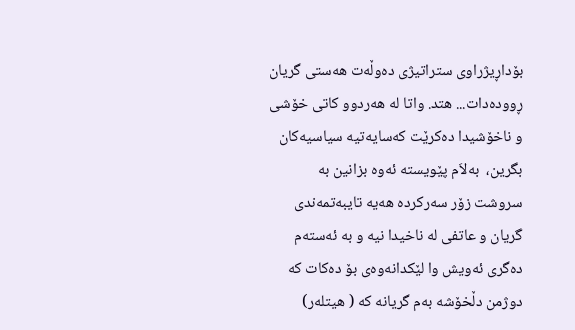بۆداڕیژراوی‌ ستراتیژی‌ ده‌وڵه‌ت هه‌ستی‌ گریان ڕووده‌دات... هتد. واتا له‌ هه‌ردوو كاتی‌ خۆشی‌ و ناخۆشیدا ده‌كرێت كه‌سایه‌تیه‌ سیاسیه‌كان بگرین،  به‌لاَم پێویسته‌ ئه‌وه‌ بزانین به‌ سروشت زۆر سه‌ركرده‌ هه‌یه‌ تایبه‌تمه‌ندی‌ گریان و عاتفی‌ له‌ ناخیدا نیه‌ و به‌ ئه‌سته‌م ده‌گری‌ ئه‌ویش وا لێكدانه‌وه‌ی‌ بۆ ده‌كات كه‌ دوژمن دڵخۆشه‌ به‌م گریانه‌ كه‌ ( هیتله‌ر)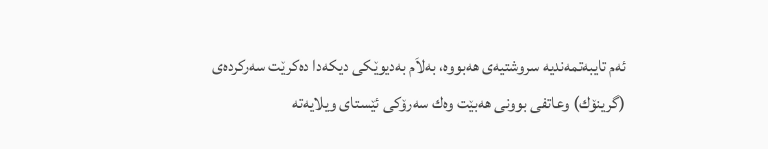ئه‌م تایبه‌تمه‌ندیه‌ سروشتیه‌ی‌ هه‌بووه‌، به‌لاَم به‌دیوێكی‌ دیكه‌دا ده‌كرێت سه‌ركرده‌ی‌ (گرینۆك) وعاتفی‌ بوونی‌ هه‌بێت وه‌ك سه‌رۆكی‌ ئێستای‌ ویلایه‌ته‌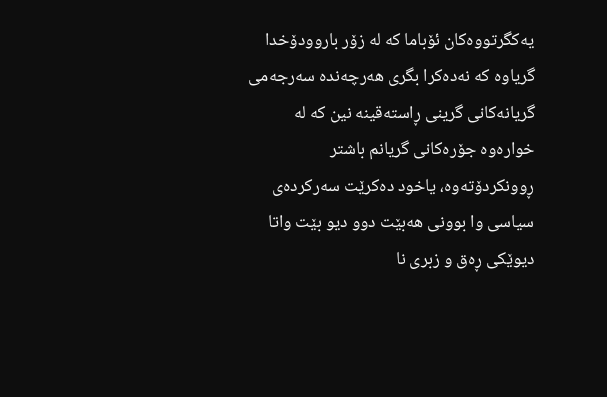یه‌كگرتووه‌كان ئۆباما كه‌ له‌ زۆر باروودۆخدا گریاوه‌ كه‌ نه‌ده‌كرا بگری‌ هه‌رچه‌نده‌ سه‌رجه‌می‌ گریانه‌كانی‌ گرینی‌ ڕاسته‌قینه‌ نین كه‌ له‌ خواره‌وه‌ جۆره‌كانی‌ گریانم باشتر ڕوونكردۆته‌وه‌، یاخود ده‌كرێت سه‌ركرده‌ی‌ سیاسی‌ وا بوونی‌ هه‌بێت دوو دیو بێت واتا دیوێكی‌ ڕه‌ق و زبری‌ نا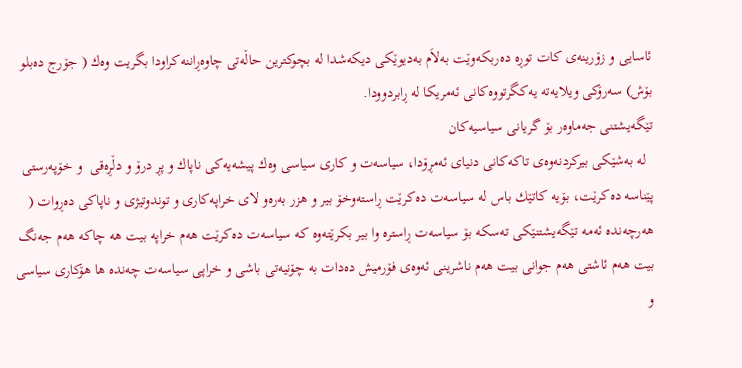ئاسایی‌ و زۆرینه‌ی‌ كات توڕه‌ ده‌ربكه‌وێت به‌لاَم به‌دیوێكی‌ دیكه‌شدا له‌ بچوكترین حاڵه‌تی‌ چاوه‌ڕاننه‌كراودا بگریت وه‌ك ( جۆرج ده‌بلو بۆش) سه‌رۆكی‌ ویلایه‌ته‌ یه‌كگرتووه‌كانی‌ ئه‌مریكا له‌ ڕابردوودا.
تێگه‌یشتنی‌ جه‌ماوه‌ر بۆ گریانی‌ سیاسیه‌كان
  له‌ به‌شێكی‌ بیركردنه‌وه‌ی‌ تاكه‌كانی‌ دنیای‌ ئه‌مڕۆدا، سیاسه‌ت و كاری‌ سیاسی‌ وه‌ك پیشه‌یه‌كی‌ ناپاك و پڕ درۆ و دڵڕه‌قی‌  و خۆپه‌رستی‌  پێناسه‌ ده‌كرێت، بۆیه‌ كاتێك باس له‌ سیاسه‌ت ده‌كرێت ڕاسته‌وخۆ بیر و هزر به‌ره‌و لای‌ خراپه‌كاری‌ و توندوتیژی‌ و ناپاكی‌ ده‌ڕوات ( هه‌رچه‌نده‌ ئه‌مه‌ تێگه‌یشتنێكی‌ ته‌سكه‌ بۆ سیاسه‌ت ڕاستره‌ وا بیر بكرێته‌وه‌ كه‌ سیاسه‌ت ده‌كرێت هه‌م خراپه‌ بیت هه‌ چاكه‌ هه‌م جه‌نگ بیت هه‌م ئاشتی‌ هه‌م جوانی‌ بیت هه‌م ناشرینی‌ ئه‌وه‌ی‌ فۆرمیش ده‌دات به‌ چۆنیه‌تی‌ باشی‌ و خراپی‌ سیاسه‌ت چه‌نده‌ ها هۆكاری‌ سیاسی‌  و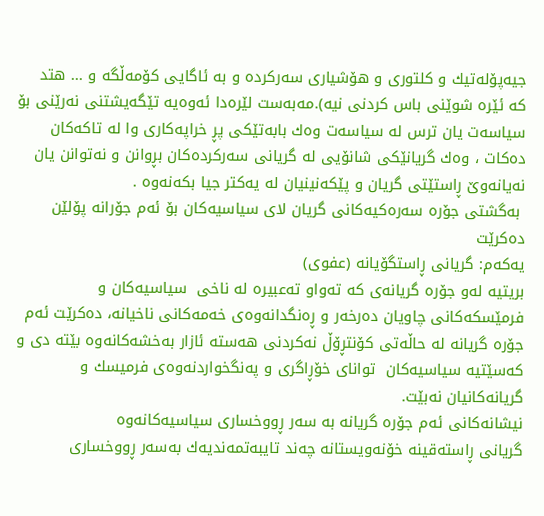جیه‌پۆله‌تیك و كلتوری‌ و هۆشیاری‌ سه‌ركرده‌ و به‌ ئاگایی‌ كۆمه‌ڵگه‌ و ... هتد كه‌ ئێره‌ شوێنی‌ باس كردنی‌ نیه‌).مه‌به‌ست لێره‌دا ئه‌وه‌یه‌ تێگه‌یشتنی‌ نه‌رێنی‌ بۆ سیاسه‌ت یان ترس له‌ سیاسه‌ت وه‌ك بابه‌تێكی‌ پڕ خراپه‌كاری‌ وا له‌ تاكه‌كان ده‌كات ، وه‌ك گریانێكی‌ شانۆیی‌ له‌ گریانی‌ سه‌ركرده‌كان بڕوانن و نه‌توانن یان نه‌یانه‌وێ ڕاستێتی‌ گریان و پێكه‌نینیان له‌ یه‌كتر جیا بكه‌نه‌وه‌ .
 به‌گشتی‌ جۆره‌ سه‌ره‌كیه‌كانی‌ گریان لای‌ سیاسیه‌كان بۆ ئه‌م جۆرانه‌ پۆلێن ده‌كرێت
یه‌كه‌م: گریانی‌ ڕاستگۆیانه‌ (عفوی)
بریتیه‌ له‌و جۆره‌ گریانه‌ی‌ كه‌ ته‌واو ته‌عبیره‌ له‌ ناخی‌  سیاسیه‌كان و فرمێسكه‌كانی‌ چاویان ده‌رخه‌ر و ڕه‌نگدانه‌وه‌ی‌ خه‌مه‌كانی‌ ناخیانه‌، ده‌كرێت ئه‌م جۆره‌ گریانه‌ له‌ حاڵه‌تی‌ كۆنتڕۆڵ نه‌كردنی‌ هه‌سته‌ ئازار به‌خشه‌كانه‌وه‌ بێته‌ دی‌ و كه‌سێتیه‌ سیاسیه‌كان  توانای‌ خۆڕاگری‌ و په‌نگخواردنه‌وه‌ی‌ فرمیسك و گریانه‌كانیان نه‌بێت.
نیشانه‌كانی‌ ئه‌م جۆره‌ گریانه‌ به‌ سه‌ر ڕووخساری‌ سیاسیه‌كانه‌وه‌
گریانی‌ ڕاسته‌قینه‌ خۆنه‌ویستانه‌ چه‌ند تایبه‌تمه‌ندیه‌ك به‌سه‌ر ڕووخساری‌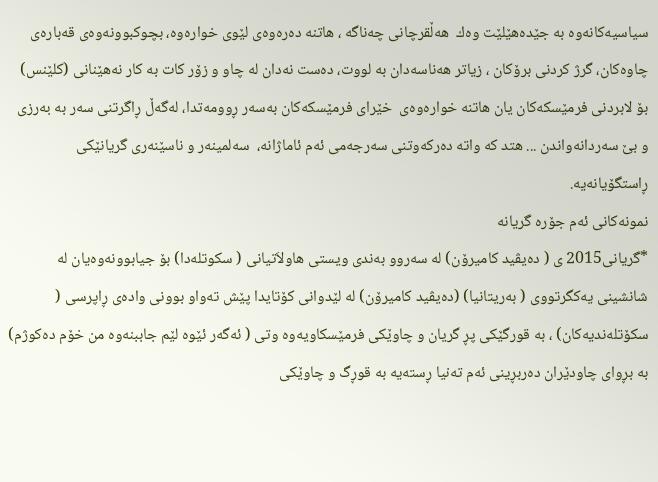سیاسیه‌كانه‌وه‌ به‌ جێده‌هێلێت وه‌ك  هه‌ڵقرچانی‌ چه‌ناگه‌ ، هاتنه‌ ده‌ره‌وه‌ی‌ لێوی‌ خواره‌وه‌، بچوكبوونه‌وه‌ی‌ قه‌باره‌ی‌ چاوه‌كان، گرژ كردنی‌ برۆكان ، زیاتر هه‌ناسه‌دان به‌ لووت، ده‌ست نه‌دان له‌ چاو و زۆر كات به‌ كار نه‌هێنانی‌ (كلێنس)  بۆ لابردنی‌ فرمێسكه‌كان یان هاتنه‌ خواره‌وه‌ی‌  خێرای‌ فرمێسكه‌كان به‌سه‌ر ڕوومه‌تدا، له‌گه‌ڵ ڕاگرتنی‌ سه‌ر به‌ به‌رزی‌ و بێ سه‌ردانه‌واندن ... هتد كه‌ واته‌ ده‌ركه‌وتنی‌ سه‌رجه‌می‌ ئه‌م ئاماژانه‌،  سه‌لمینه‌ر و ناسێنه‌ری‌ گریانێكی‌ ڕاستگۆیانه‌یه‌.
نمونه‌كانی‌ ئه‌م جۆره‌ گریانه‌
*گریانی‌2015 ی‌ ( ده‌یڤید كامیرۆن) له‌ سه‌روو به‌ندی‌ ویستی‌ هاولاَتیانی‌ ( سكوتله‌دا) بۆ جیابوونه‌وه‌یان له‌ شانشینی‌ یه‌كگرتووی‌ ( به‌ریتانیا) (ده‌یڤید كامیرۆن) له‌ لێدوانی‌ كۆتایدا پێش ته‌واو بوونی‌ واده‌ی‌ ڕاپرسی‌ ( سكۆتله‌ندیه‌كان) ، به‌ قورگێكی‌ پڕ گریان و چاوێكی‌ فرمێسكاویه‌وه‌ وتی‌ ( ئه‌گه‌ر ئێوه‌ لێم جاببنه‌وه‌ من خۆم ده‌كوژم) به‌ بڕوای‌ چاودێران ده‌ربڕینی‌ ئه‌م ته‌نیا ڕسته‌یه‌ به‌ قوڕگ و چاوێكی‌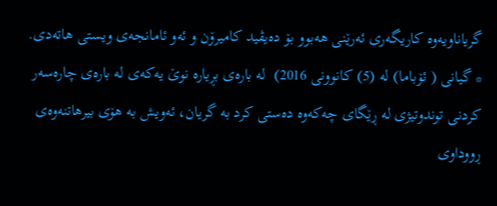گریاناویه‌وه‌ كاریگه‌ری‌ ئه‌رێنی‌ هه‌بوو بۆ ده‌یڤید كامیرۆن و ئه‌و ئامانجه‌ی‌ ویستی‌ هاته‌دی‌.
* گیانی‌ ( ئۆباما) له‌ (5) كانوونی‌ 2016)  له‌ باره‌ی‌ بڕیاره‌ نوێ یه‌كه‌ی‌ له‌ باره‌ی‌ چاره‌سه‌ر كردنی‌ توندوتیژی‌ له‌ ڕێگای‌ چه‌كه‌وه‌ ده‌ستی‌ كرد به‌ گریان، ئه‌ویش به‌ هۆی‌ بیرهاتنه‌وه‌ی‌ ڕووداوی‌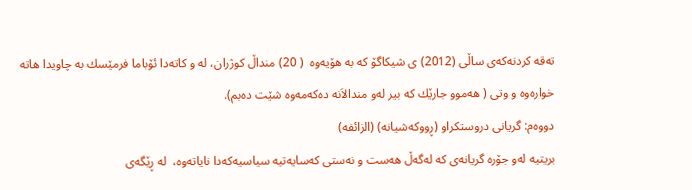ته‌قه‌ كردنه‌كه‌ی‌ ساڵی‌ (2012) ی‌ شیكاگۆ كه‌ به‌ هۆیه‌وه‌  ( 20) منداڵ كوژران، له‌ و كاته‌دا ئۆباما فرمێسك به‌ چاویدا هاته‌ خواره‌وه‌ و وتی‌ ( هه‌موو جارێك كه‌ بیر له‌و مندالاَنه‌ ده‌كه‌مه‌وه‌ شێت ده‌بم).
دووه‌م: گریانی‌ دروستكراو (ڕووكه‌شیانه‌) (الزائفه‌)
بریتیه‌ له‌و جۆره‌ گریانه‌ی‌ كه‌ له‌گه‌ڵ هه‌ست و نه‌ستی‌ كه‌سایه‌تیه‌ سیاسیه‌كه‌دا نایاته‌وه‌،  له‌ ڕێگه‌ی‌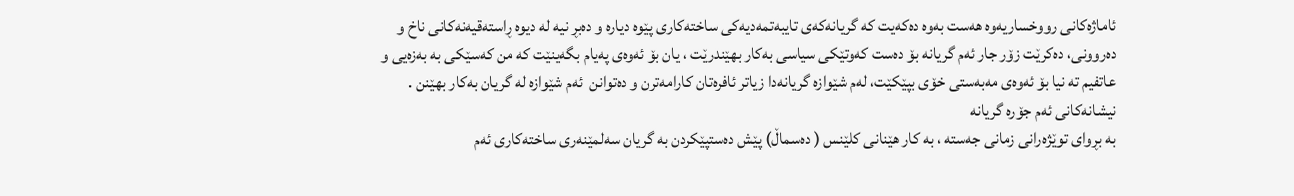ئاماژه‌كانی‌ رووخساریه‌وه‌ هه‌ست به‌وه‌ ده‌كه‌یت كه‌ گریانه‌كه‌ی‌ تایبه‌تمه‌دیه‌كی‌ ساخته‌كاری‌ پێوه‌ دیاره‌ و ده‌بڕ نیه‌ له‌ دیوه‌ ڕاسته‌قیه‌نه‌كانی‌ ناخ و ده‌روونی‌، ده‌كرێت زۆر جار ئه‌م گریانه‌ بۆ ده‌ست كه‌وتێكی‌ سیاسی‌ به‌كار بهێندرێت ، یان بۆ ئه‌وه‌ی‌ په‌یام بگه‌ینێت كه‌ من كه‌سێكی‌ به‌ به‌زه‌یی‌ و عاتفیم ته‌ نیا بۆ ئه‌وه‌ی‌ مه‌به‌ستی‌ خۆی‌ بپێكێت، له‌م شێوازه‌ گریانه‌دا زیاتر ئافره‌تان كارامه‌ترن و ده‌توانن  ئه‌م شێوازه‌ له‌ گریان به‌كار بهێنن .
نیشانه‌كانی‌ ئه‌م جۆره‌ گریانه‌
به‌ بڕوای‌ توێژه‌رانی‌ زمانی‌ جه‌سته‌ ، به‌ كار هێنانی‌ كلێنس ( ده‌سماڵ) پێش ده‌ستپێكردن به‌ گریان سه‌لمێنه‌ری‌ ساخته‌كاری‌ ئه‌م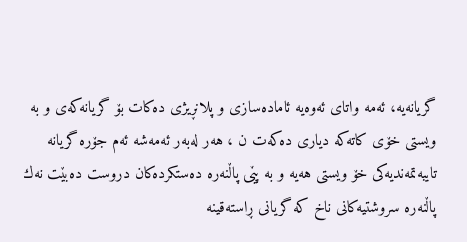گریانه‌یه‌، ئه‌مه‌ واتای‌ ئه‌وه‌یه‌ ئاماده‌سازی‌ و پلانڕیژی‌ ده‌كات بۆ گریانه‌كه‌ی‌ و به‌ ویستی‌ خۆی‌ كاته‌كه‌ دیاری‌ ده‌كه‌ت ن ، هه‌ر له‌به‌ر ئه‌مه‌شه‌ ئه‌م جۆره‌ گریانه‌ تایبه‌تمه‌ندیه‌كی‌ خۆ ویستی‌ هه‌یه‌ و به‌ پێی‌ پاڵنه‌ره‌ ده‌ستكرده‌كان دروست ده‌بێت نه‌ك پاڵنه‌ره‌ سروشتیه‌كانی‌ ناخ كه‌ گریانی‌ ڕاسته‌قینه‌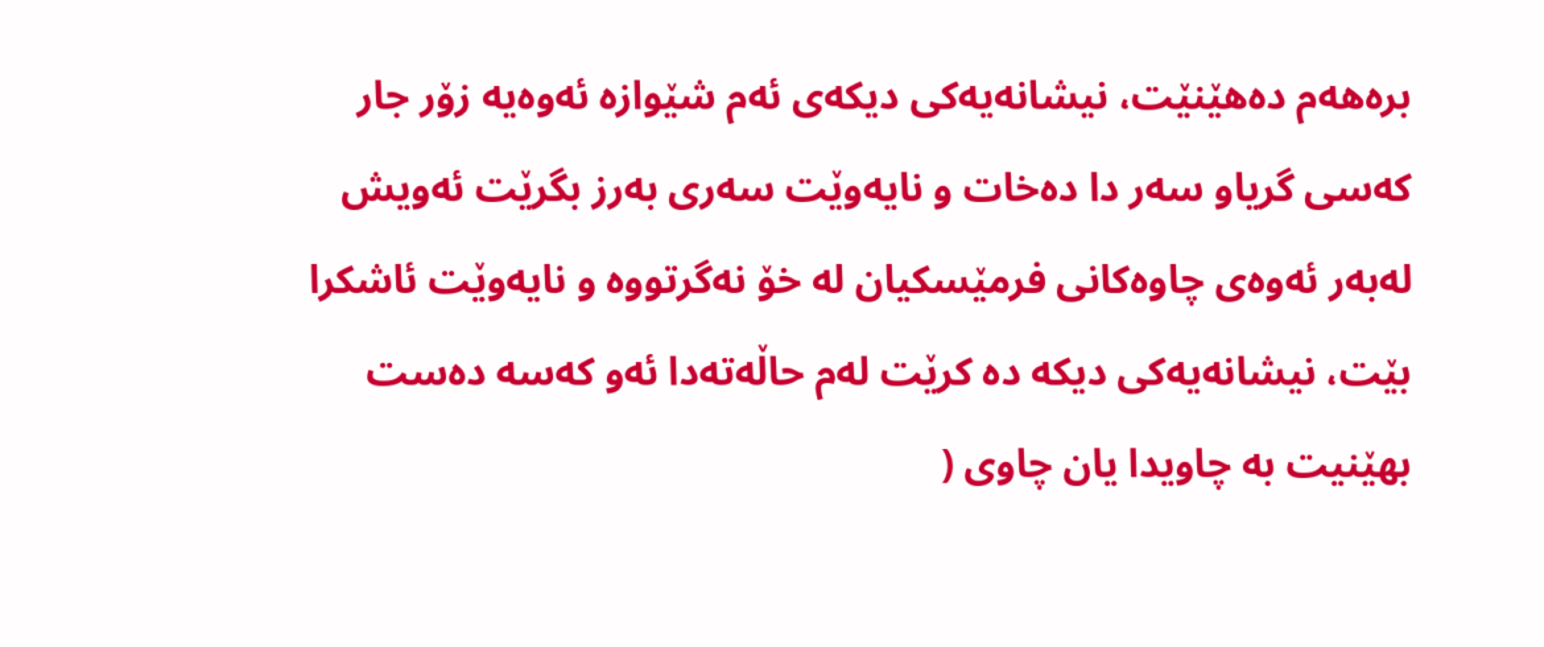بره‌هه‌م ده‌هێنێت، نیشانه‌یه‌كی‌ دیكه‌ی‌ ئه‌م شێوازه‌ ئه‌وه‌یه‌ زۆر جار كه‌سی‌ گریاو سه‌ر دا ده‌خات و نایه‌وێت سه‌ری‌ به‌رز بگرێت ئه‌ویش له‌به‌ر ئه‌وه‌ی‌ چاوه‌كانی‌ فرمێسكیان له‌ خۆ نه‌گرتووه‌ و نایه‌وێت ئاشكرا بێت، نیشانه‌یه‌كی‌ دیكه‌ ده‌ كرێت له‌م حاڵه‌ته‌دا ئه‌و كه‌سه‌ ده‌ست بهێنیت به‌ چاویدا یان چاوی‌ (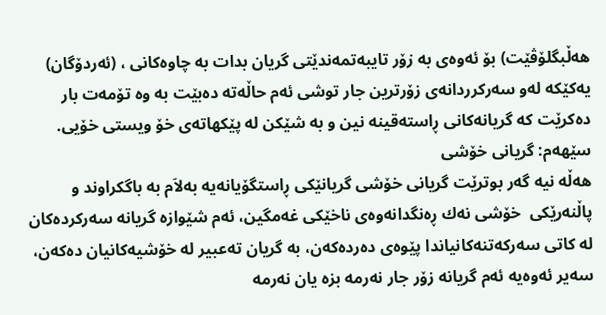هه‌ڵبگلۆڤێت) بۆ ئه‌وه‌ی‌ به‌ زۆر تایبه‌تمه‌ندێتی‌ گریان بدات به‌ چاوه‌كانی‌ ، (ئه‌ردۆگان) یه‌كێكه‌ له‌و سه‌ركرردانه‌ی‌ زۆرترین جار توشی‌ ئه‌م حاڵه‌ته‌ ده‌بێت به‌ وه‌ تۆمه‌ت بار ده‌كرێت كه‌ گریانه‌كانی‌ ڕاسته‌قینه‌ نین و به‌ شێكن له‌ پێكهاته‌ی‌ خۆ ویستی‌ خۆیی‌.
سێهه‌م: گریانی‌ خۆشی‌
هه‌ڵه‌ نیه‌ گه‌ر بوترێت گریانی‌ خۆشی‌ گریانێكی‌ ڕاستگۆیانه‌یه‌ به‌لاَم به‌ باگكراوند و پاڵنه‌رێكی‌  خۆشی‌ نه‌ك ڕه‌نگدانه‌وه‌ی‌ ناخێكی‌ غه‌مگین، ئه‌م شێوازه‌ گریانه‌ سه‌ركرده‌كان له‌ كاتی‌ سه‌ركه‌تنه‌كانیاندا پێوه‌ی‌ ده‌رده‌كه‌ن، به‌ گریان ته‌عبیر له‌ خۆشیه‌كانیان ده‌كه‌ن، سه‌یر ئه‌وه‌یه‌ ئه‌م گریانه‌ زۆر جار نه‌رمه‌ بزه‌ یان نه‌رمه‌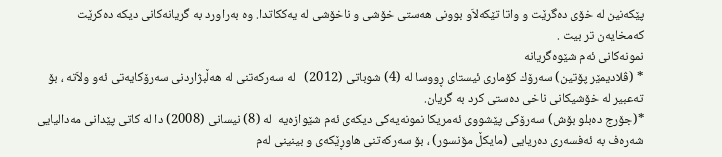پێكه‌نین له‌ خۆی‌ ده‌گرێت و واتا تێكه‌لاَو بوونی‌ هه‌ستی‌ خۆشی‌ و ناخۆشی له‌ یه‌ككاتدا. وه‌ به‌راورد به‌ گریانه‌كانی‌ دیكه‌ ده‌كرێت كه‌مخایه‌ن تر بیت .
نمونه‌كانی‌ ئه‌م شێوه‌گریانه‌
* (ڤلادیمێر پۆتین) سه‌رۆك كۆماری‌ ئیستای‌ ڕووسا له‌ (4) شوباتی‌ (2012)   له‌ سه‌ركه‌تنی‌ له‌ هه‌ڵبژاردنی‌ سه‌رۆكایه‌تی‌ ئه‌و ولاَته‌ ، بۆ ته‌عبیر له‌ خۆشیكانی‌ ناخی‌ ده‌ستی‌ كرد به‌ گریان.
*(جۆرج ده‌بلو بۆش) سه‌رۆكی‌ پێشووی‌ ئه‌مریكا نمونه‌یه‌كی‌ دیكه‌ی‌ ئه‌م شێوازه‌یه‌  له‌ (8) نیسانی‌ (2008) دا له‌ كاتی‌ پێدانی‌ مه‌دالیایی‌ شه‌ره‌ف به‌ ئه‌فسه‌ری‌ ده‌ریایی‌ (مایكڵ مۆنسور) ، بۆ سه‌ركه‌تنی‌ هاوڕێكه‌ی‌ و بینینی‌ له‌م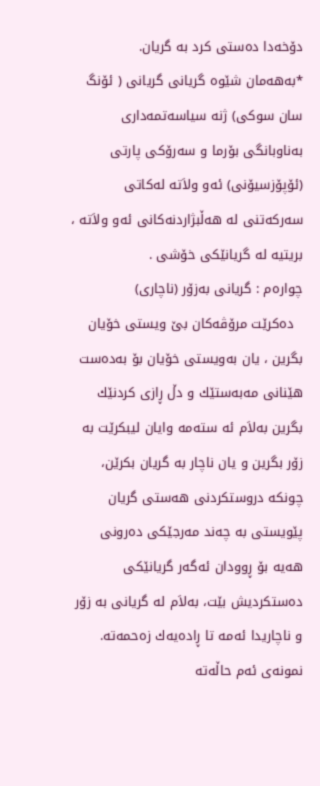دۆخه‌دا ده‌ستی‌ كرد به‌ گریان.
*به‌هه‌مان شێوه‌ گریانی‌ گریانی‌ ( ئۆنگ سان سوكی‌) ژنه‌ سیاسه‌تمه‌داری‌ به‌ناوبانگی‌ بۆرما و سه‌رۆكی‌ پارتی‌ (ئۆپۆزسیۆنی‌) ئه‌و ولاَته‌ له‌كاتی‌ سه‌ركه‌تنی‌ له‌ هه‌ڵبژاردنه‌كانی‌ ئه‌و ولاَته‌ ، بریتیه‌ له‌ گریانێكی‌ خۆشی‌ .
چواره‌م : گریانی‌ به‌زۆر (ناچاری‌)
  ده‌كرێت مرۆڤه‌كان بێ ویستی‌ خۆیان بگرین ، یان به‌ویستی‌ خۆیان بۆ به‌ده‌ست هێنانی‌ مه‌به‌ستێك و دڵ ڕازی‌ كردنێك بگرین به‌لاَم ئه‌ سته‌مه‌ وایان لیبكرێت به‌ زۆر بگرین و یان ناچار به‌ گریان بكرێن، چونكه‌ دروستكردنی‌ هه‌ستی‌ گریان پێویستی‌ به‌ چه‌ند مه‌رجێكی‌ ده‌رونی‌ هه‌یه‌ بۆ ڕوودان ئه‌گه‌ر گریانێكی‌ ده‌ستكردیش بێت، به‌لاَم له‌ گریانی‌ به‌ زۆر و ناچاریدا ئه‌مه‌ تا ڕاده‌یه‌ك زه‌حمه‌ته‌.
نمونه‌ی‌ ئه‌م حاڵه‌ته‌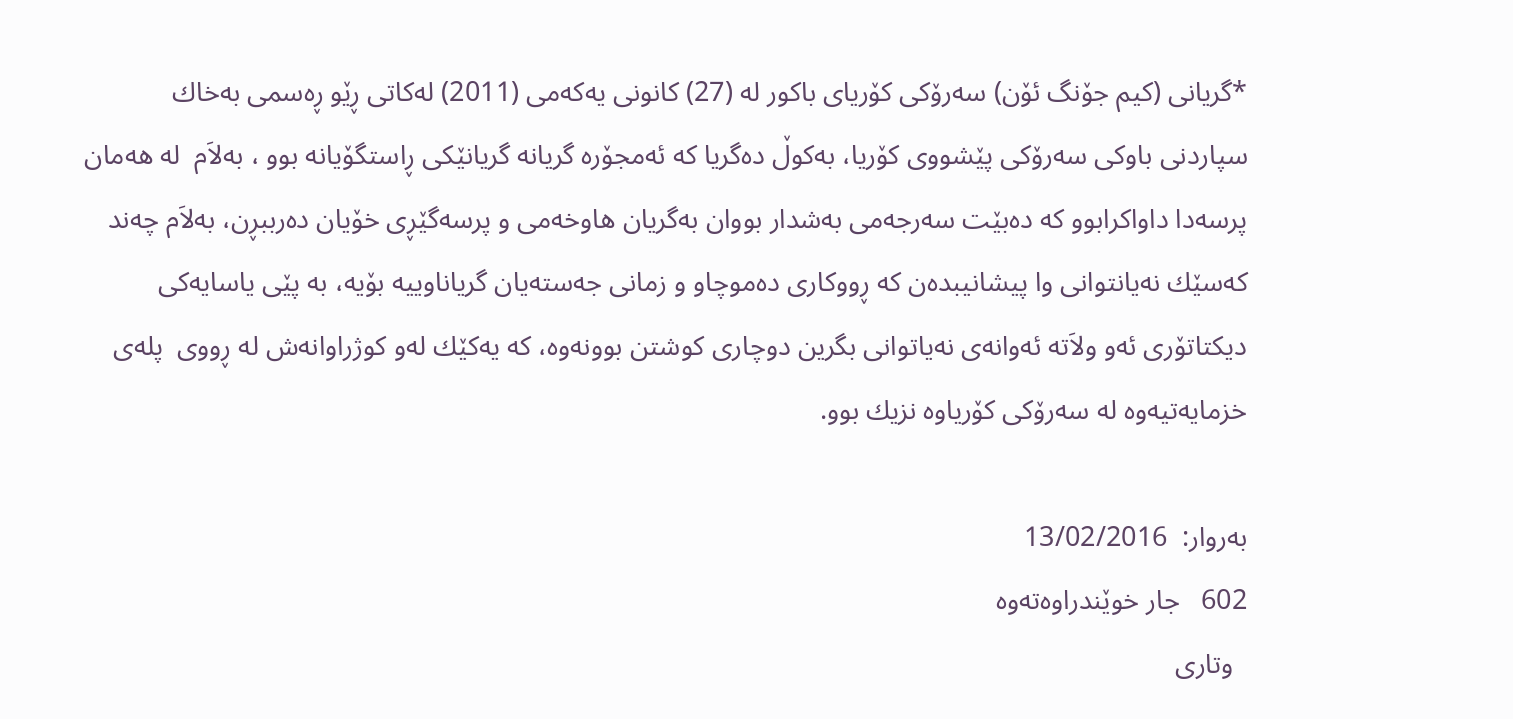*گریانی‌ (كیم جۆنگ ئۆن) سه‌رۆكی‌ كۆریای‌ باكور له‌ (27) كانونی‌ یه‌كه‌می‌ (2011) له‌كاتی‌ ڕێو ڕه‌سمی‌ به‌خاك سپاردنی‌ باوكی‌ سه‌رۆكی‌ پێشووی‌ كۆریا، به‌كوڵ ده‌گریا كه‌ ئه‌مجۆره‌ گریانه‌ گریانێكی‌ ڕاستگۆیانه‌ بوو ، به‌لاَم  له‌ هه‌مان پرسه‌دا داواكرابوو كه‌ ده‌بێت سه‌رجه‌می‌ به‌شدار بووان به‌گریان هاوخه‌می‌ و پرسه‌گێڕی‌ خۆیان ده‌رببڕن، به‌لاَم چه‌ند كه‌سێك نه‌یانتوانی‌ وا پیشانیبده‌ن كه‌ ڕووكاری‌ ده‌موچاو و زمانی‌ جه‌سته‌یان گریاناوییه‌ بۆیه‌، به‌ پێی‌ یاسایه‌كی‌ دیكتاتۆری‌ ئه‌و ولاَته‌ ئه‌وانه‌ی‌ نه‌یاتوانی‌ بگرین دوچاری‌ كوشتن بوونه‌وه‌، كه‌ یه‌كێك له‌و كوژراوانه‌ش له‌ ڕووی‌  پله‌ی‌ خزمایه‌تیه‌وه‌ له‌ سه‌رۆكی‌ كۆریاوه‌ نزیك بوو.

به‌روار:  13/02/2016
602   جار خوێندراوه‌ته‌وه
  وتاری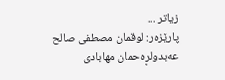زیاتر ...
پارێزەر: لوقمان مصطفی صالح
عەبدولڕەحمان مهابادی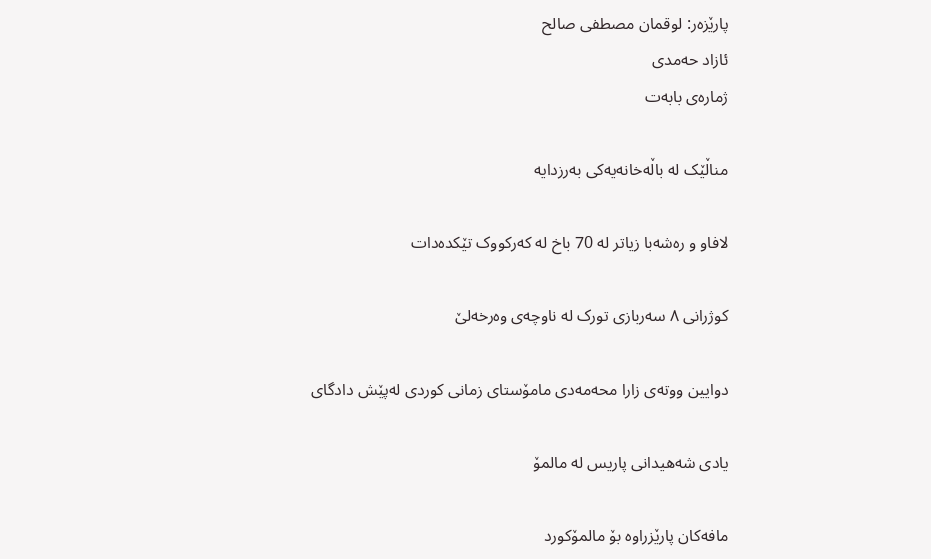پارێزەر: لوقمان مصطفی صالح
ئازاد حەمدی
ژماره‌ی بابه‌ت

مناڵێک لە باڵەخانەیەکی بەرزدایە

لافاو و رەشەبا زیاتر لە 70 باخ لە کەرکووک تێکدەدات

کوژرانی ٨ سەربازی تورک لە ناوچەی وەرخەلێ

دوایین ووتەی زارا محەمەدی مامۆستای زمانی کوردی لەپێش دادگای

یادی شەهیدانی پاریس لە مالمۆ

مافەکان پارێزراوە بۆ مالمۆکورد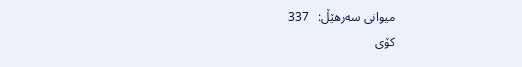میوانی سه‌رهێڵ:   337
کۆی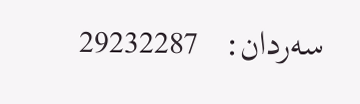سه‌ردان:   29232287